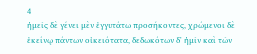4
ἡμεῖς δὲ γένει μὲν ἐγγυτάτω προσήκοντες, χρώμενοι δὲ ἐκείνῳ πάντων οἰκειότατα, δεδωκότων δʼ ἡμῖν καὶ τῶν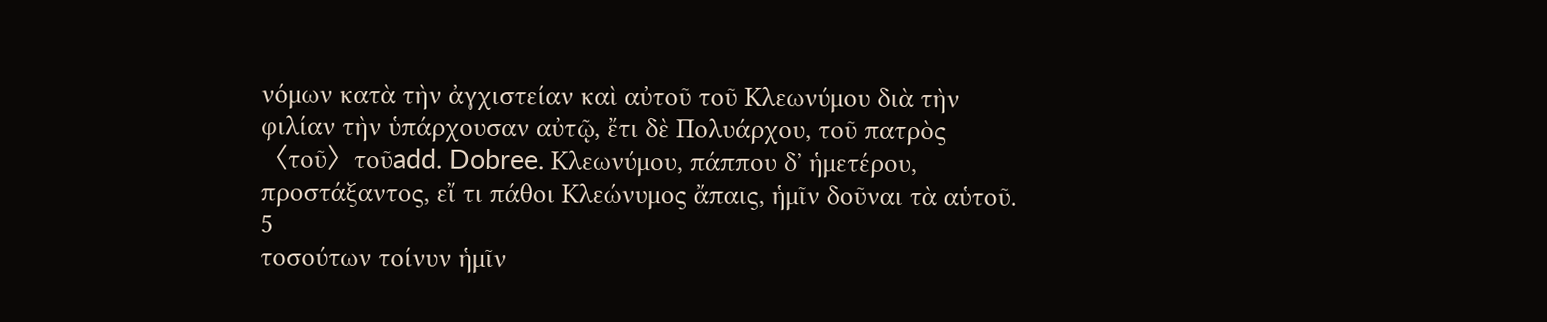νόμων κατὰ τὴν ἀγχιστείαν καὶ αὐτοῦ τοῦ Κλεωνύμου διὰ τὴν φιλίαν τὴν ὑπάρχουσαν αὐτῷ, ἔτι δὲ Πολυάρχου, τοῦ πατρὸς 〈τοῦ〉τοῦadd. Dobree. Κλεωνύμου, πάππου δʼ ἡμετέρου, προστάξαντος, εἴ τι πάθοι Κλεώνυμος ἄπαις, ἡμῖν δοῦναι τὰ αὑτοῦ.
5
τοσούτων τοίνυν ἡμῖν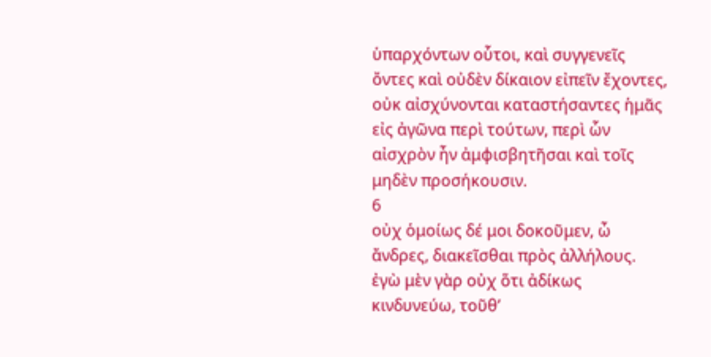ὑπαρχόντων οὗτοι, καὶ συγγενεῖς ὄντες καὶ οὐδὲν δίκαιον εἰπεῖν ἔχοντες, οὐκ αἰσχύνονται καταστήσαντες ἡμᾶς εἰς ἀγῶνα περὶ τούτων, περὶ ὧν αἰσχρὸν ἦν ἀμφισβητῆσαι καὶ τοῖς μηδὲν προσήκουσιν.
6
οὐχ ὁμοίως δέ μοι δοκοῦμεν, ὦ ἄνδρες, διακεῖσθαι πρὸς ἀλλήλους. ἐγὼ μὲν γὰρ οὐχ ὅτι ἀδίκως κινδυνεύω, τοῦθʼ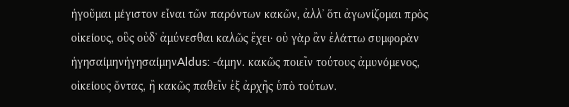ἡγοῦμαι μέγιστον εἶναι τῶν παρόντων κακῶν, ἀλλʼ ὅτι ἀγωνίζομαι πρὸς οἰκείους, οὓς οὐδʼ ἀμύνεσθαι καλῶς ἔχει· οὐ γὰρ ἂν ἐλάττω συμφορὰν ἡγησαίμηνἡγησαίμηνAldus: -άμην. κακῶς ποιεῖν τούτους ἀμυνόμενος, οἰκείους ὄντας, ἢ κακῶς παθεῖν ἐξ ἀρχῆς ὑπὸ τούτων.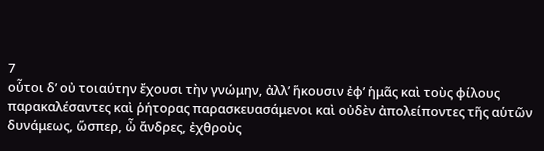7
οὗτοι δʼ οὐ τοιαύτην ἔχουσι τὴν γνώμην, ἀλλʼ ἥκουσιν ἐφʼ ἡμᾶς καὶ τοὺς φίλους παρακαλέσαντες καὶ ῥήτορας παρασκευασάμενοι καὶ οὐδὲν ἀπολείποντες τῆς αὑτῶν δυνάμεως, ὥσπερ, ὦ ἄνδρες, ἐχθροὺς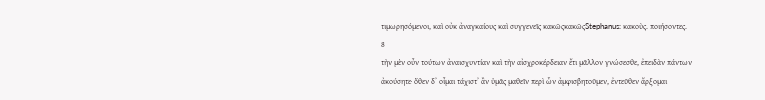τιμωρησόμενοι, καὶ οὐκ ἀναγκαίους καὶ συγγενεῖς κακῶςκακῶςStephanus: κακοὺς. ποιήσοντες.
8
τὴν μὲν οὖν τούτων ἀναισχυντίαν καὶ τὴν αἰσχροκέρδειαν ἔτι μᾶλλον γνώσεσθε, ἐπειδὰν πάντων ἀκούσητε· ὅθεν δʼ οἶμαι τάχιστʼ ἂν ὑμᾶς μαθεῖν περὶ ὧν ἀμφισβητοῦμεν, ἐντεῦθεν ἄρξομαι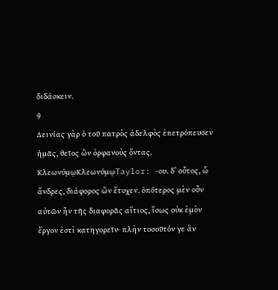διδάσκειν.
9
Δεινίας γὰρ ὁ τοῦ πατρὸς ἀδελφὸς ἐπετρόπευσεν ἡμᾶς, θεῖος ὢν ὀρφανοὺς ὄντας. ΚλεωνύμῳΚλεωνύμῳTaylor: -ου. δʼ οὗτος, ὦ ἄνδρες, διάφορος ὢν ἔτυχεν. ὁπότερος μὲν οὖν αὐτῶν ἦν τῆς διαφορᾶς αἴτιος, ἴσως οὐκ ἐμὸν ἔργον ἐστὶ κατηγορεῖν· πλὴν τοσοῦτόν γε ἂν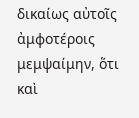δικαίως αὐτοῖς ἀμφοτέροις μεμψαίμην, ὅτι καὶ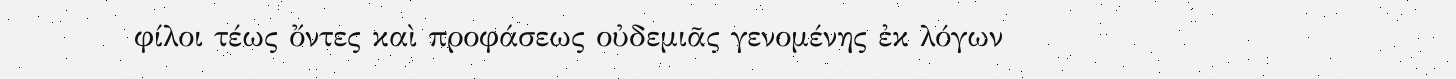φίλοι τέως ὄντες καὶ προφάσεως οὐδεμιᾶς γενομένης ἐκ λόγων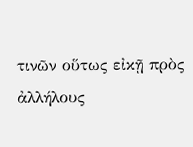τινῶν οὕτως εἰκῇ πρὸς ἀλλήλους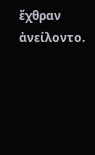ἔχθραν ἀνείλοντο.